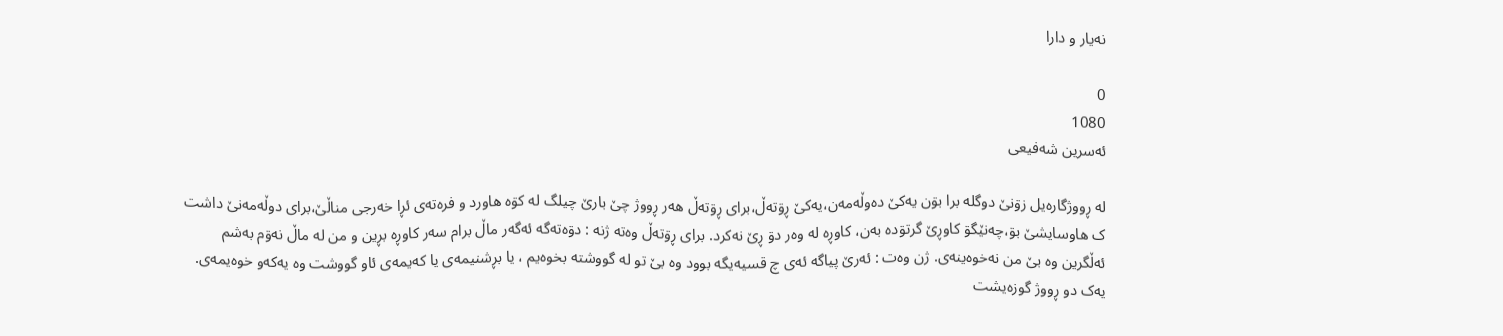نەیار و دارا

0
1080
ئەسرین شەفیعی

لە ڕووژگارەیل زۊنێ دوگلە برا بۊن یەکێ دەوڵەمەن،یەکێ ڕۊتەڵ،برای ڕۊتەڵ هەر ڕووژ چێ بارێ چیلگ لە کۊە هاورد و فرەتەی ئڕا خەرجی مناڵێ،برای دوڵەمەنێ داشت ک هاوسایشێ بۊ،چەنێگۊ کاوڕێ گرتۊدە بەن، کاوڕە لە وەر دۊ ڕێ نەکرد. برای ڕۊتەڵ وەتە ژنە : دۊەتەگە ئەگەر ماڵ برام سەر کاوڕە بڕین و من لە ماڵ نەۊم بەشم ئەڵگرین وە بێ من نەخوەینەی. ژن وەت : ئەرێ پیاگە ئەی چ قسیەیگە بوود وە بێ تو لە گووشتە بخوەیم ، یا بڕشنیمەی یا کەیمەی ئاو گووشت وە یەکەو خوەیمەی. یەک دو ڕووژ گوزەیشت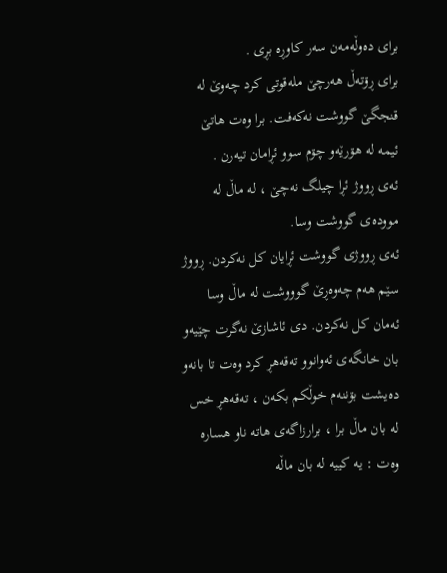برای دەوڵەمەن سەر کاوڕە بڕی .
برای ڕۊتەڵ هەرچێ ملەقوتی کرد چەوێ لە قنجگێ گووشت نەکەفت. برا وەت هاتێ ئیمە لە هۊرێەو چۊم سوو ئڕامان تیەرن .
ئەی ڕووژ ئڕا چیلگ نەچێ ، لە ماڵ لە موودەی گووشت وسا.
ئەی ڕووژی گووشت ئڕایان کل نەکردن. ڕووژ سێم هەم چەوەڕێ گوووشت لە ماڵ وسا ئەمان کل نەکردن. دی ئاشازێ نەگرت چێیەو بان خانگەی ئەوانوو تەقەهڕ کرد وەت تا بانەو دەیشت بۊننەم خوڵکم بکەن ، تەقەهڕ خس لە بان ماڵ برا ، برارزاگەی هاتە ناو هسارە وەت : یە کییە لە بان ماڵە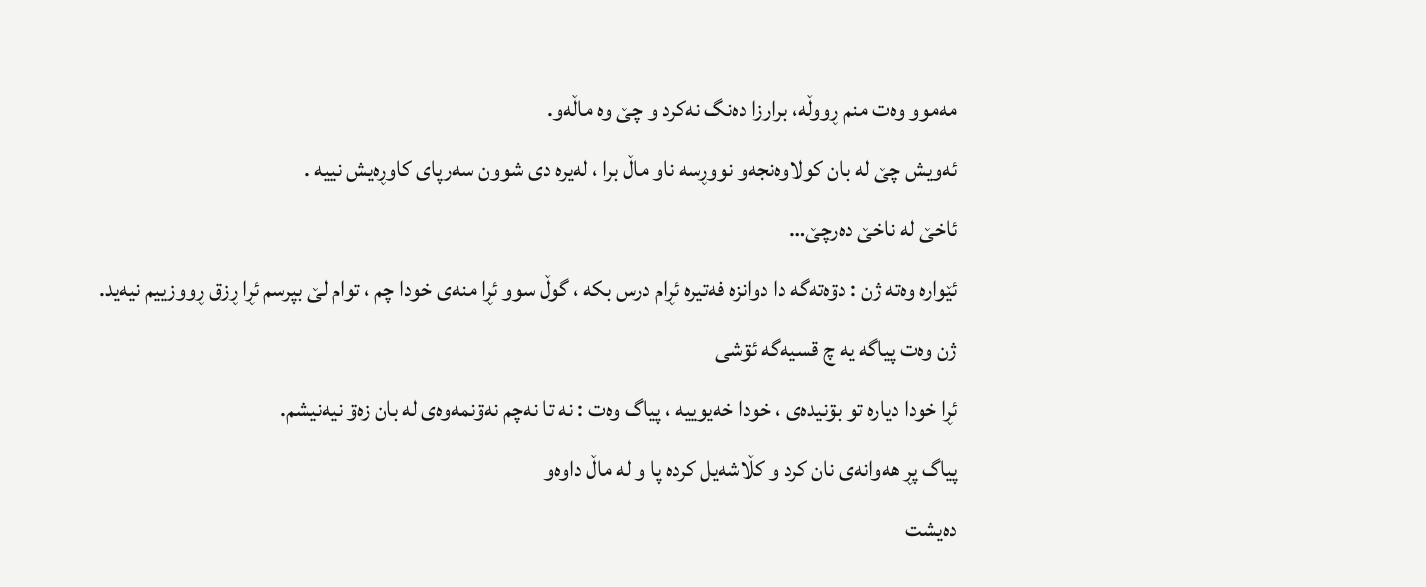مەموو وەت منم ڕووڵە، برارزا دەنگ نەکرد و چێ وە ماڵەو.
ئەویش چێ لە بان کولاوەنجەو نووڕسە ناو ماڵ برا ، لەیرە دی شوون سەرپای کاوڕەیش نییە .
ئاخێ لە ناخێ دەرچێ…
ئێوارە وەتە ژن : دۊەتەگە دا دوانزە فەتیرە ئڕام درس بکە ، گوڵ سوو ئڕا منەی خودا چم ، توام لێ بپرسم ئڕا ڕزق ڕووزییم نیەید.
ژن وەت پیاگە یە چ قسیەگە ئۊشی
ئڕا خودا دیارە تو بۊنیدەی ، خودا خەیوییە ، پیاگ وەت : نە تا نەچم نەۊنمەوەی لە بان زەۊ نیەنیشم.
پیاگ پڕ هەوانەی نان کرد و کڵاشەیل کردە پا و لە ماڵ داوەو
دەیشت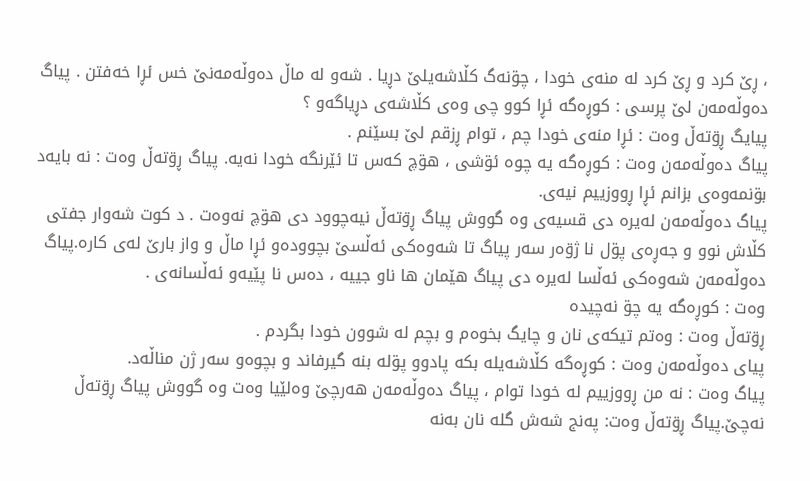، ڕێ کرد و ڕێ کرد لە منەی خودا ، چۊنەگ کڵاشەیلێ دڕیا . شەو لە ماڵ دەوڵەمەنێ خس ئڕا خەفتن . پیاگ دەوڵەمەن لێ پرسی : کوڕەگە ئڕا کوو چی وەی کڵاشەی دڕیاگەو ؟
پیایگ ڕۊتەڵ وەت : ئڕا منەی خودا چم ، توام ڕزقم لێ بسێنم .
پیاگ دەوڵەمەن وەت : کوڕەگە یە چوە ئۊشی ، هۊچ کەس تا ئێرنگە خودا نەیە. پیاگ ڕۊتەڵ وەت : نە بایەد بۊنمەوەی بزانم ئڕا ڕووزییم نیەی.
پیاگ دەوڵەمەن لەیرە دی قسیەی وە گووش پیاگ ڕۊتەڵ نیەچوود دی هۊچ نەوەت . د کوت شەوار جفتی کڵاش نوو و جەڕەی پۊل نا ژۊەر سەر پیاگ تا شەوەکی ئەڵسێ بچوودەو ئڕا ماڵ و واز بارێ لەی کارە.پیاگ دەوڵەمەن شەوەکی ئەڵسا لەیرە دی پیاگ هێمان ها ناو جییە ، دەس نا پێیەو ئەڵسانەی .
وەت : کوڕەگە یە چۊ نەچیدە
ڕۊتەڵ وەت : وەتم تیکەی نان و چایگ بخوەم و بچم لە شوون خودا بگردم .
پیای دەوڵەمەن وەت : کوڕەگە کڵاشەیلە بکە پادوو پۊلە بنە گیرفاند و بچوەو سەر ژن مناڵەد.
پیاگ وەت : نە من ڕووزییم لە خودا توام ، پیاگ دەوڵەمەن هەرچێ وەلێیا وەت وە گووش پیاگ ڕۊتەڵ نەچێ.پیاگ ڕۊتەڵ وەت: پەنج شەش گلە نان بەنە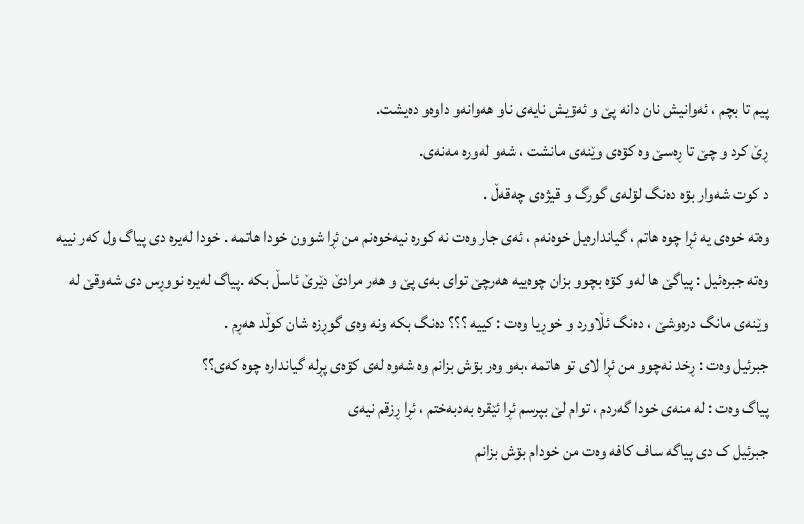پیم تا بچم ، ئەوانیش نان دانە پێ و ئەۊیش نایەی ناو هەوانەو داوەو دەیشت.
ڕێ کرد و چێ تا ڕەسێ وە کۊەی وێنەی مانشت ، شەو لەورە مەنەی.
د کوت شەوار بۊە دەنگ لۊلەی گورگ و قیژەی چەقەڵ .
وەتە خوەی یە ئڕا چوە هاتم ، گیاندارەیل خوەنەم ، ئەی جار وەت نە کورە نیەخوەنم من ئڕا شوون خودا هاتمە . خودا لەیرە دی پیاگ ول کەر نییە وەتە جبرەئیل : پیاگێ ها لەو کۊە بچوو بزان چوەییە هەرچێ توای بەی پێ و هەر مرادێ دێرێ ئاسڵ بکە .پیاگ لەیرە نووڕس دی شەوقێ لە وێنەی مانگ درەوشێ ، دەنگ ئڵاورد و خوڕیا وەت : کییە ؟؟؟ دەنگ بکە ونە وەی گوڕزە شان کوڵد هەڕم .
جبرئیل وەت : ڕخد نەچوو من ئڕا لای تو هاتمە ،بەو وەر بۊش بزانم وە شەوە لەی کۊەی پڕلە گیاندارە چوە کەی؟؟
پیاگ وەت : لە منەی خودا گەردم ، توام لێ بپرسم ئڕا ئێقرە بەدبەختم ، ئڕا ڕزقم نیەی
جبرئیل ک دی پیاگە ساف کافە وەت من خودام بۊش بزانم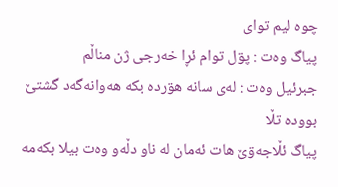چوە لیم توای
پیاگ وەت : پۊل توام ئڕا خەرجی ژن مناڵم
جبرئیل وەت : لەی سانە هۊردە بکە هەوانەگەد گشتێ بوودە تڵا
پیاگ ئڵاجەۊێ هات ئەمان لە ناو دڵەو وەت بیلا بکەمە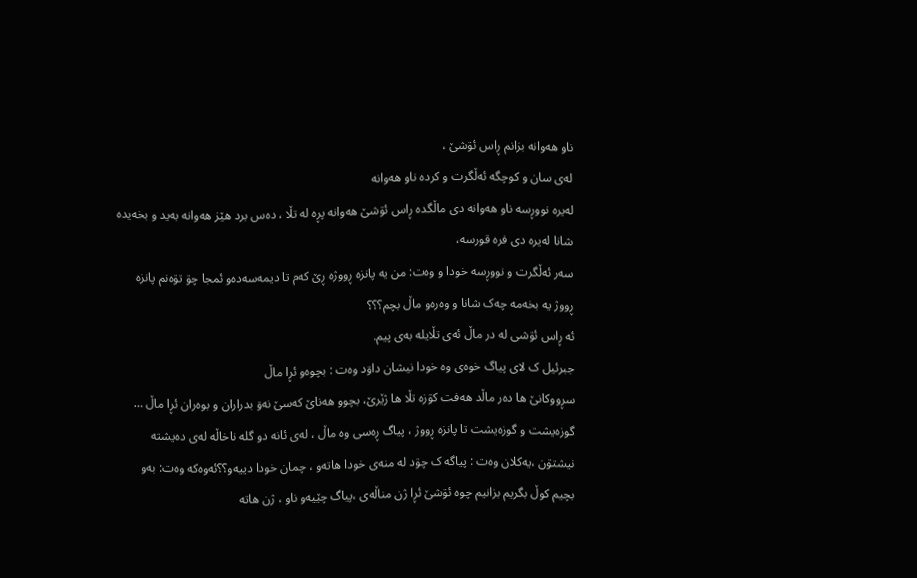ناو هەوانە بزانم ڕاس ئۊشێ ،
لەی سان و کوچگە ئەڵگرت و کردە ناو هەوانە
لەیرە نووڕسە ناو هەوانە دی ماڵگدە ڕاس ئۊشێ هەوانە پڕە لە تڵا ، دەس برد هێز هەوانە بەید و بخەیدە شانا لەیرە دی فرە قورسە،
سەر ئەڵگرت و نووڕسە خودا و وەت: من یە پانزە ڕووژە ڕێ کەم تا دیمەسەدەو ئمجا چۊ تۊەنم پانزە ڕووژ یە بخەمە چەک شانا و وەرەو ماڵ بچم؟؟؟
ئە ڕاس ئۊشی لە در ماڵ ئەی تڵایلە بەی پیم.
جبرئیل ک لای پیاگ خوەی وە خودا نیشان داۊد وەت : بچوەو ئڕا ماڵ
سڕووکانێ ها دەر ماڵد هەفت کۊزە تڵا ها ژێرێ، بچوو هەناێ کەسێ نەۊ بدراران و بوەران ئڕا ماڵ …
گوزەیشت و گوزەیشت تا پانزە ڕووژ ، پیاگ ڕەسی وە ماڵ ، لەی ئانە دو گلە ناخاڵە لەی دەیشتە نیشتۊن ،یەکلان وەت : پیاگە ک چۊد لە منەی خودا هاتەو ، چمان خودا دییەو؟؟ئەوەکە وەت: بەو بچیم کوڵ بگریم بزانیم چوە ئۊشێ ئڕا ژن مناڵەی ،پیاگ چێیەو ناو ، ژن هاتە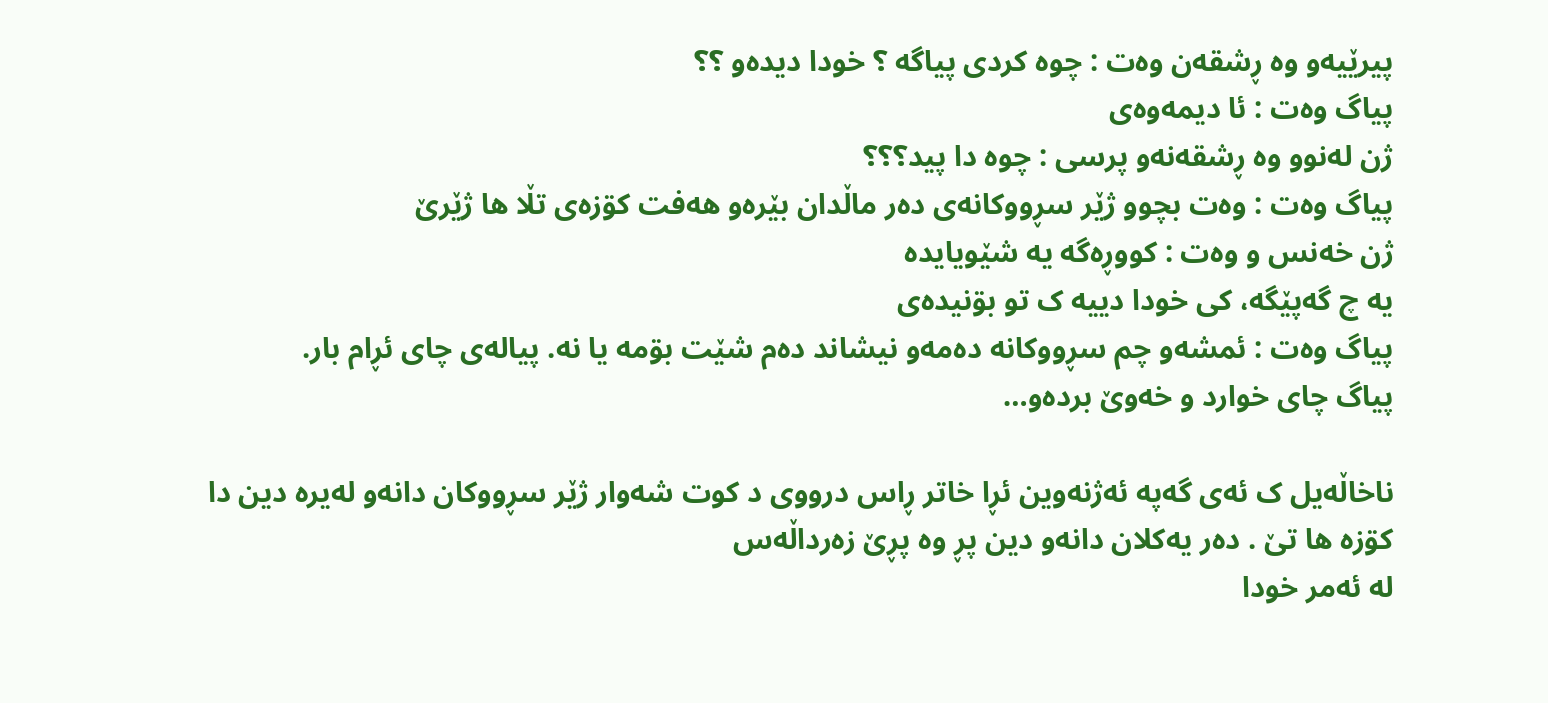پیرێیەو وە ڕشقەن وەت : چوە کردی پیاگە ؟ خودا دیدەو ؟؟
پیاگ وەت : ئا دیمەوەی
ژن لەنوو وە ڕشقەنەو پرسی : چوە دا پید؟؟؟
پیاگ وەت : وەت بچوو ژێر سڕووکانەی دەر ماڵدان بێرەو هەفت کۊزەی تڵا ها ژێرێ
ژن خەنس و وەت : کووڕەگە یە شێویایدە
یە چ گەپێگە، کی خودا دییە ک تو بۊنیدەی
پیاگ وەت : ئمشەو چم سڕووکانە دەمەو نیشاند دەم شێت بۊمە یا نە. پیالەی چای ئڕام بار.
پیاگ چای خوارد و خەوێ بردەو…

ناخاڵەیل ک ئەی گەپە ئەژنەوین ئڕا خاتر ڕاس درووی د کوت شەوار ژێر سڕووکان دانەو لەیرە دین دا کۊزە ها تێ . دەر یەکلان دانەو دین پڕ وە پڕێ زەرداڵەس
لە ئەمر خودا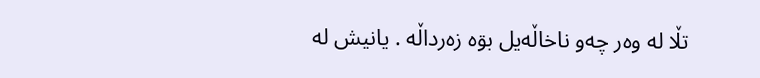تڵا لە وەر چەو ناخاڵەیل بۊە زەرداڵە . یانیش لە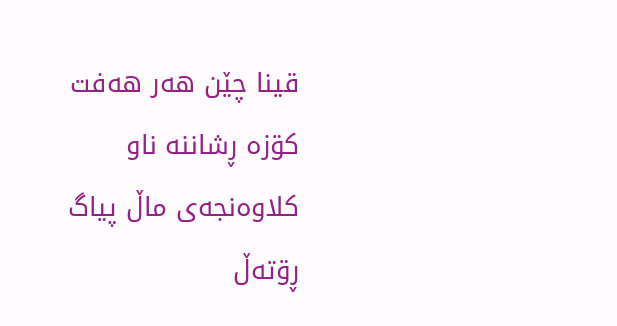قینا چێن هەر هەفت کۊزە ڕشاننە ناو کلاوەنجەی ماڵ پیاگ ڕۊتەڵ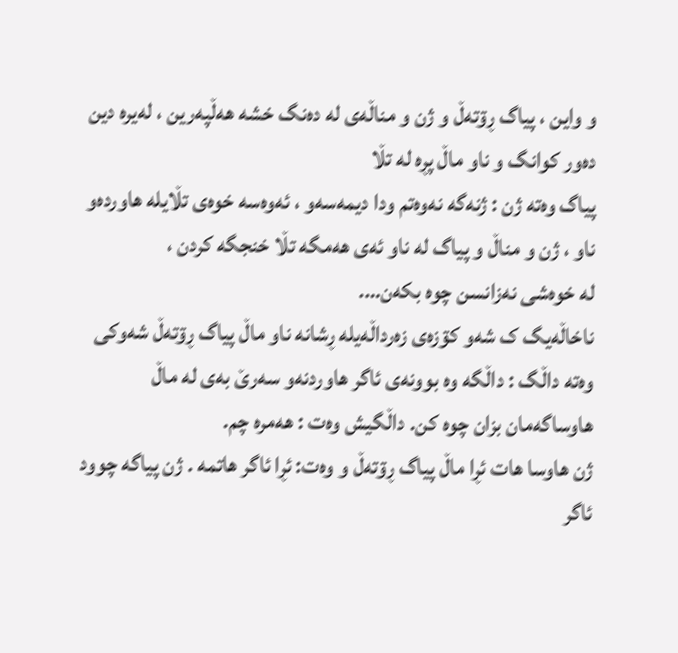و واین ، پیاگ ڕۊتەڵ و ژن و مناڵەی لە دەنگ خشە هەڵپەرین ، لەیرە دین دەور کوانگ و ناو ماڵ پڕە لە تڵا
پیاگ وەتە ژن : ژنەگە نەوەتم ودا دیمەسەو ، ئەوەسە خوەی تڵایلە هاوردەو ناو ، ژن و مناڵ و پیاگ لە ناو ئەی هەمگە تڵا خنجگە کردن ،
لە خوەشی نەزانسن چوە بکەن….
ناخاڵەیگ ک شەو کۊزەی زەرداڵەیلە ڕشانە ناو ماڵ پیاگ ڕۊتەڵ شەوکی وەتە داڵگ : داڵگە وە بوونەی ئاگر هاوردنەو سەرێ بەی لە ماڵ هاوساگەمان بزان چوە کن. داڵگیش وەت : هەمرە چم.
ژن هاوسا هات ئڕا ماڵ پیاگ ڕۊتەڵ و وەت: ئڕا ئاگر هاتمە . ژن پیاگە چوود ئاگر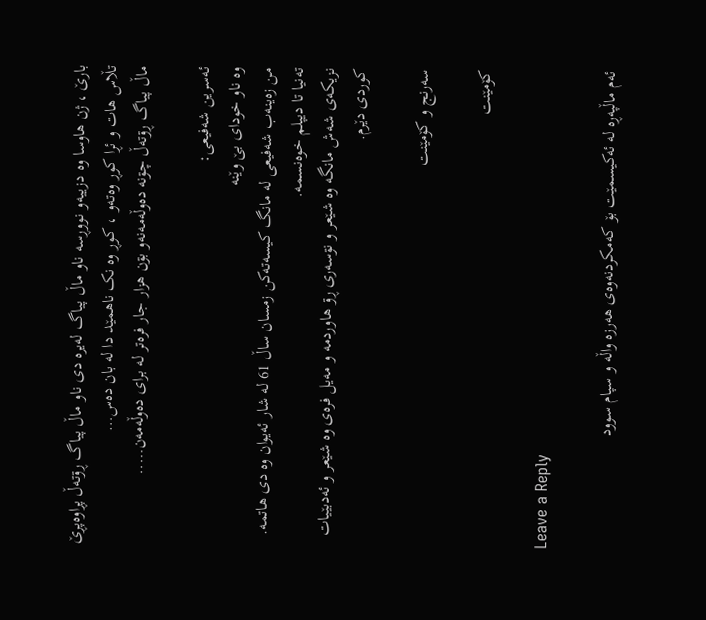بارێ ، ژن هاوسا وە دزییەو نووڕسە ناو ماڵ پیاگ لەیرە دی ناو ماڵ پیاگ ڕۊتەڵ پڕاوەپڕێ تڵاس هات و ئڕا کوڕ وەتەو ، کوڕ وە نک ناهمێد دا لە بان دەس…
ماڵ پیاگ ڕۊتەڵ چۊنە دەوڵەمەنەو بۊن هزار جار فرەتر لە برای دەوڵەمەن…..

ئەسرین شەفیعی:
وە ناو خودای بێ وێنە
من زەینەب شەفیعی لە مانگ کیسەتەکن زمسان ساڵ 61 لە شار ئەیوان وە دی هاتمە. تەنیا تا دیپلم خوەنسمە.
نزیکەی شەش مانگە وە شێعر و نۊسەری ڕۊ هاوردمە و مەیل فرەی وە شێعر و ئەدبێیات کوردی دێرم.

سه‌رنج و كۆمێنت

كۆمێنت

Leave a Reply

ئەم ماڵپەڕە لە ئەکیسمێت بۆ کەمکردنەوەی هەرزە واڵە و سپام سوود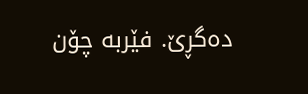دەگڕێ. فێربە چۆن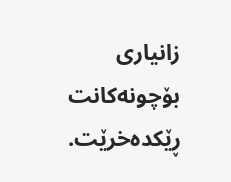زانیاری بۆچونەکانت ڕێکدەخرێت.